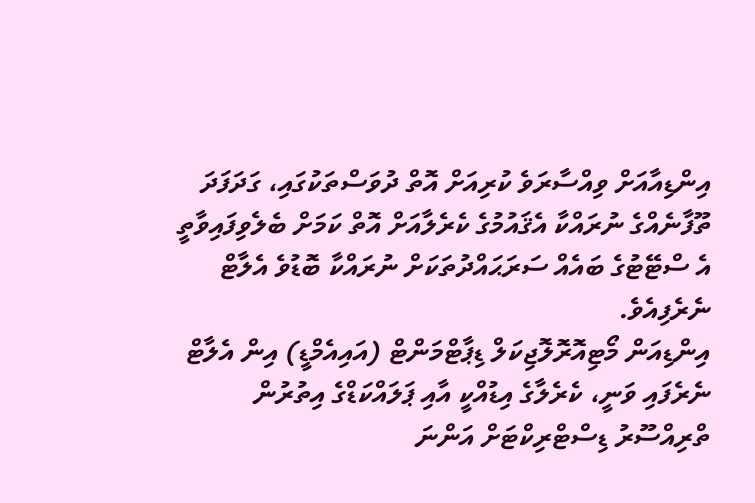އިންޑިއާއަށް ވިއްސާރަވެ ކުރިއަށް އޮތް ދުވަސްތަކުގައި، ގަދަފަދަ ތޫފާނެއްގެ ނުރައްކާ އެޤައުމުގެ ކެރެލާއަށް އޮތް ކަމަށް ބެލެވިފައިވާތީ އެ ސްޓޭޓުގެ ބައެއް ސަރަޙައްދުތަކަށް ނުރައްކާ ބޮޑުވެ އެލާޓް ނެރެފިއެވެ.
އިންޑިއަން މޯޓިއޮރޮލޮޖިކަލް ޑިޕާޓްމަންޓް (އައިއެމްޑީ) އިން އެލާޓް ނެރެފައި ވަނީ، ކެރެލާގެ އިޑުއްކީ އާއި ޕަލައްކަޑްގެ އިތުރުން ތްރިއްސޫރު ޑިސްޓްރިކްޓަށް އަންނަ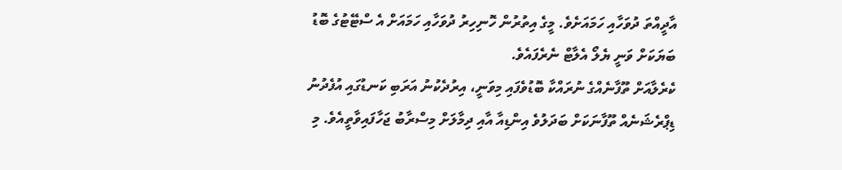އާދީއްތަ ދުވަހާއި ހަމައަށެވެ. މީގެ އިތުރުން ހޮނިހިރު ދުވަހާއި ހަމައަށް އެ ސްޓޭޓުގެ ބޮޑު ބަޔަކަށް ވަނީ ޔެލޯ އެލާޓް ނެރެފައެވެ.
ކެރެލާއަށް ތޫފާނެއްގެ ނުރައްކާ ބޮޑުވެފައި މިވަނީ، އިރުދެކުނު އަރަބި ކަނޑުގައި އުފެދުނު ޑިޕްރެޝަނެއް ތޫފާނަކަށް ބަދަލުވެ އިންޑިއާ އާއި ދިމާލަށް މިސްރާބު ޖަހާފައިވާތީއެވެ. މި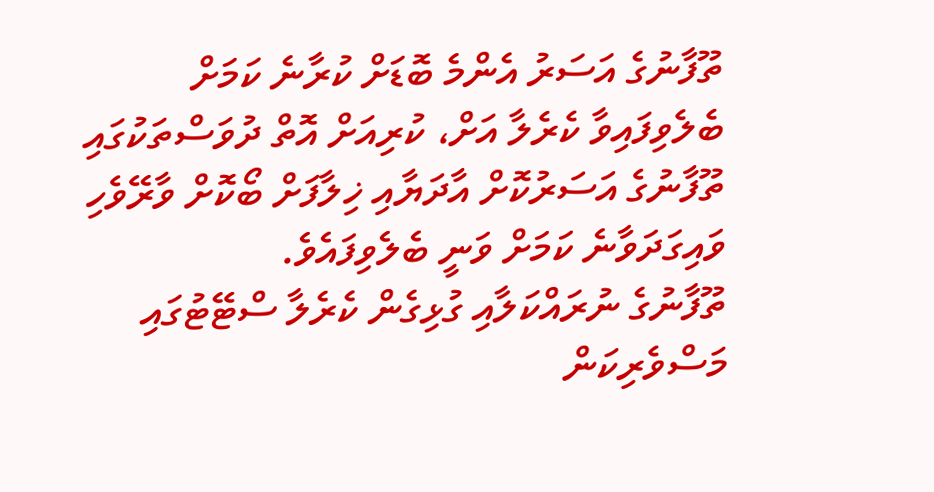ތޫފާނުގެ އަސަރު އެންމެ ބޮޑަށް ކުރާނެ ކަމަށް ބެލެވިފައިވާ ކެރެލާ އަށް، ކުރިއަށް އޮތް ދުވަސްތަކުގައި ތޫފާނުގެ އަސަރުކޮށް އާދަޔާއި ޚިލާފަށް ބޯކޮށް ވާރޭވެހި ވައިގަދަވާނެ ކަމަށް ވަނީ ބެލެވިފައެވެ.
ތޫފާނުގެ ނުރައްކަލާއި ގުޅިގެން ކެރެލާ ސްޓޭޓުގައި މަސްވެރިކަން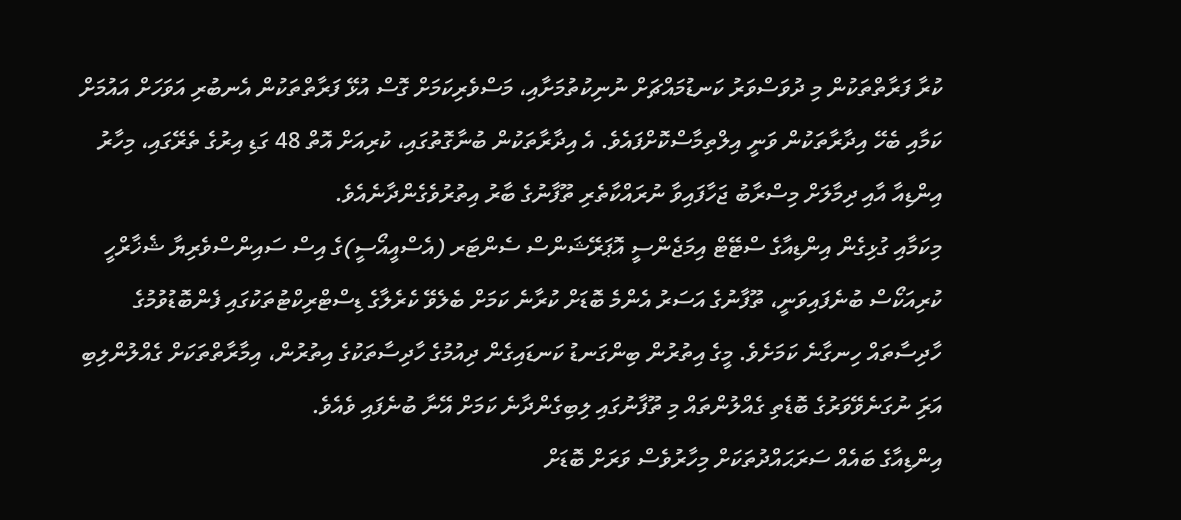ކުރާ ފަރާތްތަކުން މި ދުވަސްވަރު ކަނޑުމައްޗަށް ނުނިކުތުމަށާއި، މަސްވެރިކަމަށް ގޮސް އުޅޭ ފަރާތްތަކުން އެނބުރި އަވަހަށް އައުމަށް ކަމާއި ބެހޭ އިދާރާތަކުން ވަނީ އިލްތިމާސްކޮށްފައެވެ. އެ އިދާރާތަކުން ބުނާގޮތުގައި، ކުރިއަށް އޮތް 48 ގަޑި އިރުގެ ތެރޭގައި، މިހާރު އިންޑިއާ އާއި ދިމާލަށް މިސްރާބު ޖަހާފައިވާ ނުރައްކާތެރި ތޫފާނުގެ ބާރު އިތުރުވެގެންދާނެއެވެ.
މިކަމާއި ގުޅިގެން އިންޑިއާގެ ސްޓޭޓް އިމަޖެންސީ އޮޕަރޭޝަންސް ސެންޓަރ (އެސްއީއޯސީ)ގެ އިސް ސައިންސްވެރިޔާ ޝެޚާރްހީ ކުރިއަކޯސް ބުނެފައިވަނީ، ތޫފާނުގެ އަސަރު އެންމެ ބޮޑަށް ކުރާނެ ކަމަށް ބެލެވޭ ކެރެލާގެ ޑިސްޓްރިކްޓުތަކުގައި ފެންބޮޑުވުމުގެ ހާދިސާތައް ހިނގާނެ ކަމަށެވެ. މީގެ އިތުރުން ބިންގަނޑު ކަނޑައިގެން ދިއުމުގެ ހާދިސާތަކުގެ އިތުރުން، އިމާރާތްތަކަށް ގެއްލުންލިބި އަރަި ނުގަނެވޭވަރުގެ ބޮޑެތި ގެއްލުންތައް މި ތޫފާނުގައި ލިބިގެންދާނެ ކަމަށް އޭނާ ބުނެފައި ވެއެވެ.
އިންޑިއާގެ ބައެއް ސަރަޙައްދުތަކަށް މިހާރުވެސް ވަރަށް ބޮޑަށް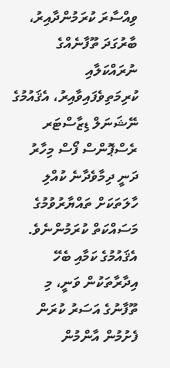ވިއްސާރަ ކުރަމުންދާއިރު، ބާރުގަދަ ތޫފާނެއްގެ ނުރައްކަލާއި ކުރިމަތިވެފައިވާއިރު، އެޤައުމުގެ ނޭޝަނަލް ޑިޒާސްޓަރ ރެސްޕޮންސް ފޯސް މިހާރު ދަނީ ދިމާވެދާނެ ކުއްލި ހާލަތަކަށް ތައްޔާރުވުމުގެ މަސައްކަތް ކުރަމުންނެވެ. އެޤައުމުގެ ކަމާއި ބެހޭ އިދާރާތަކުން ވަނީ، މި ތޫފާނުގެ އަސަރު ކުރަން ފެށުމުން އާންމުން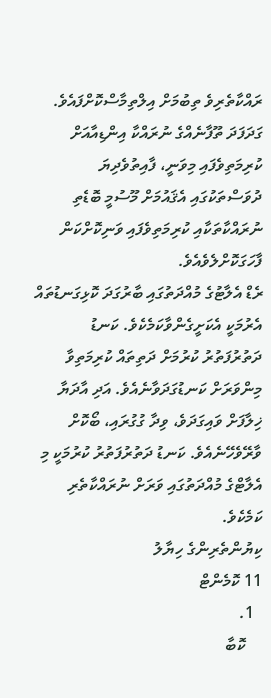ރައްކާތެރިވެ ތިބުމަށް އިލްތިމާސްކޮށްފައެވެ.
ގަދަފަދަ ތޫފާނެއްގެ ނުރައްކާ އިންޑިއާއަށް ކުރިމަތިވެފައި މިވަނީ، ފާއިތުވެދިޔަ ދުވަސްތަކުގައި އެޤައުމަށް މޫސުމީ ބޮޑެތި ނުރައްކާތަކާއި ކުރިމަތިވެފައި ވަނިކޮށްކަން ފާހަގަކޮށްލެވެއެވެ.
ރެޑް އެލާޓުގެ މުއްދަތުގައި ބާރުގަދަ ކޮޅިގަނޑުތައް އެރުމަކީ އެކަށީގެންވާކަމެކެވެ. ކަނޑު ދަތުރުފަތުރު ކުރުމަށް ދަތިތައް ކުރިމަތިވާ މިންވަރަށް ކަނޑުގަދަވާނެއެވެ. އަދި އާދަޔާ ޚިލާފަށް ވައިގަދަވެ، ވިދާ ގުގުރައި، ބޯކޮށް ވާރޭވެހޭނެއެވެ. ކަނޑު ދަތުރުފަތުރު ކުރުމަކީ މި އެލާޓްގެ މުއްދަތުގައި ވަރަށް ނުރައްކާތެރި ކަމެކެވެ.
ކިޔުންތެރިންގެ ހިޔާލު
11 ކޮމެންޓް
  1.
    ކޮބާ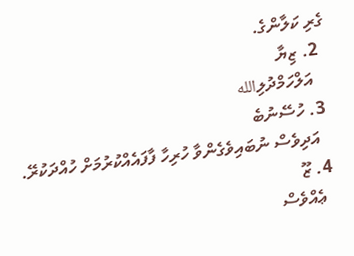ގެރި ކަލާންގެ.
  2. ޒިޔާ
    އަލްހަމްދުލިالله
  3. ހުސޭނުބެ
    އަދިވެސް ނުބައިވެގެންވާ ހުރިހާ ފާފައެއްކުރުމަށް ހުއްދަކުރޭ.
  4. ޒޫ
    ޢެއްވެސް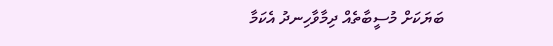ބަޔަކަށް މުސީބާތެއް ދިމާވާހިނދު އެކަމާ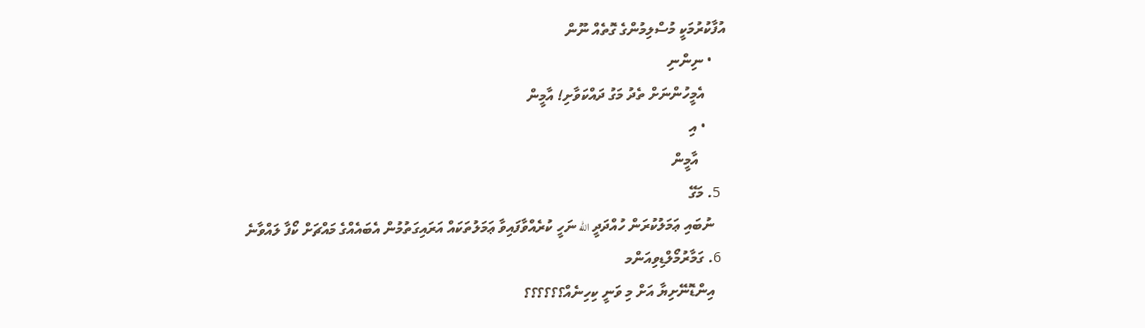އުފާކުރުމަކީ މުސްލިމުންގެ ގޮތެއް ނޫން
    • ނިންނި
      އެމީހުންނަށް ތެދު މަގު ދައްކަވާށި! އާމީން
      • އި
        އާމީން
  5. މަގޭ
    ނުބައި ޢަމަލުކުރަން ހުއްދަދީ الله ނަހީ ކުރެއްވާފައިވާ ޢަމަލުތަކައް އަރައިގަތުމުން އެބައެއްގެ މައްޗަށް ކޯފާ ލައްވާނެ
  6. ގަމާރުމޯލްޑިވިއަންމ
    އިންޑޮނޭށިޔާ އަށް މި ވަނީ ކިހިނެއް؟؟؟؟؟؟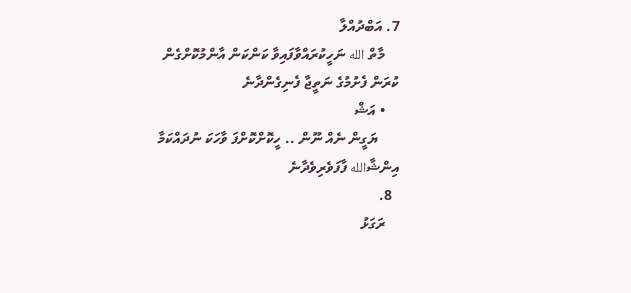7. އަބްދުއްލާ
    މާތް الله ނަހީކުރައްވާފައިވާ ކަންކަން އާންމުކޮށްގެން ކުރަން ފެށުމުގެ ނަތީޖާ ފެނިގެންދާނެ
    • އަޝް
      ޔަގީން ނެއް ނޫން .. ހީކޮށްކޮށްފަ ވާހަކަ ނުދައްކަމާ އިންޝާالله ފާފަވެރިވެދާނެ
  8.
    ރަގަޅު